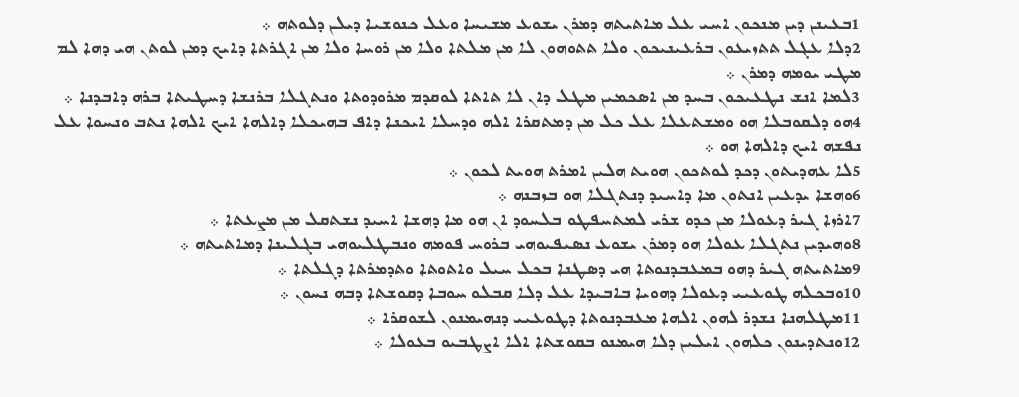1ܒܥܝܢܢ ܕܝܢ ܡܢܟܘܢ ܐܚܝ ܥܠ ܡܐܬܝܬܗ ܕܡܪܢ ܝܫܘܥ ܡܫܝܚܐ ܘܥܠ ܟܢܘܫܝܐ ܕܝܠܢ ܕܠܘܬܗ ܀
2ܕܠܐ ܥܓܠ ܬܬܙܝܥܘܢ ܒܪܥܝܢܝܟܘܢ ܘܠܐ ܬܬܘܗܘܢ ܠܐ ܡܢ ܡܠܬܐ ܘܠܐ ܡܢ ܪܘܚܐ ܘܠܐ ܡܢ ܐܓܪܬܐ ܕܐܝܟ ܕܡܢ ܠܘܬܢ ܗܝ ܕܗܐ ܠܡ ܡܛܝ ܝܘܡܗ ܕܡܪܢ ܀
3ܠܡܐ ܐܢܫ ܢܛܥܝܟܘܢ ܒܚܕ ܡܢ ܐܤܟܡܝܢ ܡܛܠ ܕܐܢ ܠܐ ܬܐܬܐ ܠܘܩܕܡ ܡܪܘܕܘܬܐ ܘܢܬܓܠܐ ܒܪܢܫܐ ܕܚܛܝܬܐ ܒܪܗ ܕܐܒܕܢܐ ܀
4ܗܘ ܕܠܩܘܒܠܐ ܗܘ ܘܡܫܬܥܠܐ ܥܠ ܟܠ ܡܢ ܕܡܬܩܪܐ ܐܠܗ ܘܕܚܠܐ ܐܝܟܢܐ ܕܐܦ ܒܗܝܟܠܐ ܕܐܠܗܐ ܐܝܟ ܐܠܗܐ ܢܬܒ ܘܢܚܘܐ ܥܠ ܢܦܫܗ ܐܝܟ ܕܐܠܗܐ ܗܘ ܀
5ܠܐ ܥܗܕܝܬܘܢ ܕܟܕ ܠܘܬܟܘܢ ܗܘܝܬ ܗܠܝܢ ܐܡܪܬ ܗܘܝܬ ܠܟܘܢ ܀
6ܘܗܫܐ ܝܕܥܝܢ ܐܢܬܘܢ ܡܐ ܕܐܚܝܕ ܕܢܬܓܠܐ ܗܘ ܒܙܒܢܗ ܀
7ܐܪܙܐ ܓܝܪ ܕܥܘܠܐ ܡܢ ܟܕܘ ܫܪܝ ܠܡܬܚܦܛܘ ܒܠܚܘܕ ܐܢ ܗܘ ܡܐ ܕܗܫܐ ܐܚܝܕ ܢܫܬܩܠ ܡܢ ܡܨܥܬܐ ܀
8ܘܗܝܕܝܢ ܢܬܓܠܐ ܥܘܠܐ ܗܘ ܕܡܪܢ ܝܫܘܥ ܢܤܝܦܝܘܗܝ ܒܪܘܚ ܦܘܡܗ ܘܢܒܛܠܝܘܗܝ ܒܓܠܝܢܐ ܕܡܐܬܝܬܗ ܀
9ܡܐܬܝܬܗ ܓܝܪ ܕܗܘ ܒܡܥܒܕܢܘܬܐ ܗܝ ܕܤܛܢܐ ܒܟܠ ܚܝܠ ܘܐܬܘܬܐ ܘܬܕܡܪܬܐ ܕܓܠܬܐ ܀
10ܘܒܟܠܗ ܛܘܥܝܝ ܕܥܘܠܐ ܕܗܘܝܐ ܒܐܒܝܕܐ ܥܠ ܕܠܐ ܩܒܠܘ ܚܘܒܐ ܕܩܘܫܬܐ ܕܒܗ ܢܚܘܢ ܀
11ܡܛܠܗܢܐ ܢܫܕܪ ܠܗܘܢ ܐܠܗܐ ܡܥܒܕܢܘܬܐ ܕܛܘܥܝܝ ܕܢܗܝܡܢܘܢ ܠܫܘܩܪܐ ܀
12ܘܢܬܕܝܢܘܢ ܟܠܗܘܢ ܐܝܠܝܢ ܕܠܐ ܗܝܡܢܘ ܒܩܘܫܬܐ ܐܠܐ ܐܨܛܒܝܘ ܒܥܘܠܐ ܀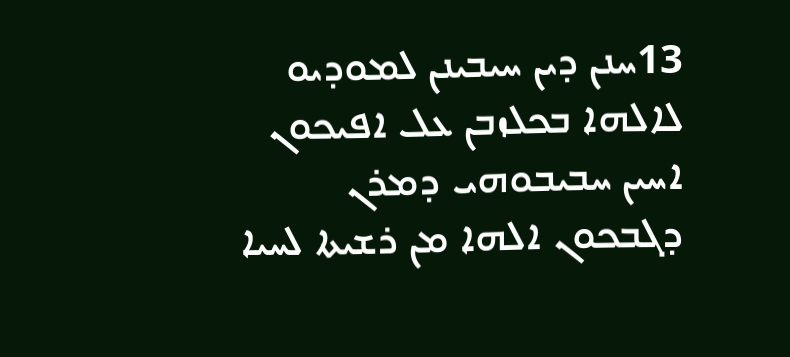13ܚܢܢ ܕܝܢ ܚܝܒܝܢܢ ܠܡܘܕܝܘ ܠܐܠܗܐ ܒܟܠܙܒܢ ܥܠ ܐܦܝܟܘܢ ܐܚܝܢ ܚܒܝܒܘܗܝ ܕܡܪܢ ܕܓܒܟܘܢ ܐܠܗܐ ܡܢ ܪܫܝܬܐ ܠܚܝܐ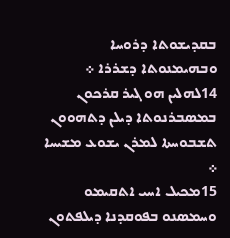ܒܩܕܝܫܘܬܐ ܕܪܘܚܐ ܘܒܗܝܡܢܘܬܐ ܕܫܪܪܐ ܀
14ܠܗܠܝܢ ܗܘ ܓܝܪ ܩܪܟܘܢ ܒܡܤܒܪܢܘܬܐ ܕܝܠܢ ܕܬܗܘܘܢ ܬܫܒܘܚܬܐ ܠܡܪܢ ܝܫܘܥ ܡܫܝܚܐ ܀
15ܡܟܝܠ ܐܚܝ ܐܬܩܝܡܘ ܘܚܡܤܢܘ ܒܦܘܩܕܢܐ ܕܝܠܦܬܘܢ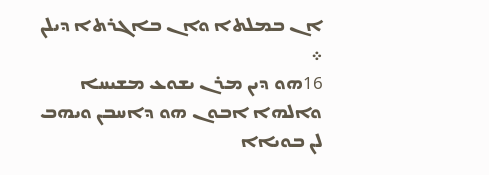ܐܢ ܒܡܠܬܐ ܘܐܢ ܒܐܓܪܬܐ ܕܝܠܢ ܀
16ܗܘ ܕܝܢ ܡܪܢ ܝܫܘܥ ܡܫܝܚܐ ܘܐܠܗܐ ܐܒܘܢ ܗܘ ܕܐܚܒܢ ܘܝܗܒ ܠܢ ܒܘܝܐܐ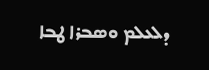ܕܠܥܠܡ ܘܤܒܪܐ ܛܒܐ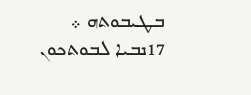ܒܛܝܒܘܬܗ ܀
17ܢܒܝܐ ܠܒܘܬܟܘܢ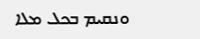ܘܢܩܝܡ ܒܟܠ ܡܠܐ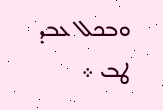ܘܒܟܠ ܥܒܕ ܛܒ ܀